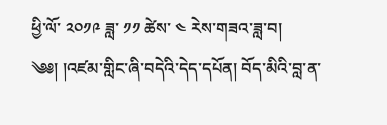ཕྱི་ལོ་ ༢༠༡༩ ཟླ་ ༡༡ ཚེས་ ༤ རེས་གཟའ་ཟླ་བ།
༄༅། །འཛམ་གླིང་ཞི་བདེའི་དེད་དཔོན། བོད་མིའི་བླ་ན་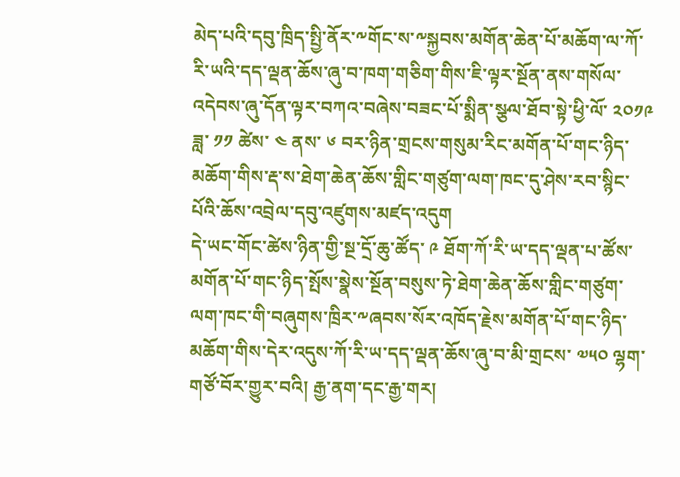མེད་པའི་དབུ་ཁྲིད་སྤྱི་ནོར་༸གོང་ས་༸སྐྱབས་མགོན་ཆེན་པོ་མཆོག་ལ་ཀོ་རི་ཡའི་དད་ལྡན་ཆོས་ཞུ་བ་ཁག་གཅིག་གིས་ཇི་ལྟར་སྔོན་ནས་གསོལ་འདེབས་ཞུ་དོན་ལྟར་བཀའ་བཞེས་བཟང་པོ་སྨིན་སྩལ་ཐོབ་སྟེ་ཕྱི་ལོ་ ༢༠༡༩ ཟླ་ ༡༡ ཚེས་ ༤ ནས་ ༦ བར་ཉིན་གྲངས་གསུམ་རིང་མགོན་པོ་གང་ཉིད་མཆོག་གིས་རྡ་ས་ཐེག་ཆེན་ཆོས་གླིང་གཙུག་ལག་ཁང་དུ་ཤེས་རབ་སྙིང་པོའི་ཆོས་འབྲེལ་དབུ་འཛུགས་མཛད་འདུག
དེ་ཡང་གོང་ཚེས་ཉིན་གྱི་སྔ་དྲོ་ཆུ་ཚོད་ ༩ ཐོག་ཀོ་རི་ཡ་དད་ལྡན་པ་ཚོས་མགོན་པོ་གང་ཉིད་སྤོས་སྣེས་སྔོན་བསུས་ཏེ་ཐེག་ཆེན་ཆོས་གླིང་གཙུག་ལག་ཁང་གི་བཞུགས་ཁྲིར་༸ཞབས་སོར་འཁོད་རྗེས་མགོན་པོ་གང་ཉིད་མཆོག་གིས་དེར་འདུས་ཀོ་རི་ཡ་དད་ལྡན་ཆོས་ཞུ་བ་མི་གྲངས་ ༧༥༠ ལྷག་གཙོ་བོར་གྱུར་བའི། རྒྱ་ནག་དང་རྒྱ་གར།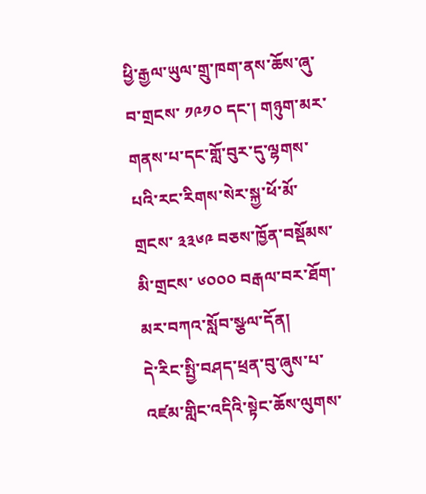ཕྱི་རྒྱལ་ཡུལ་གྲུ་ཁག་ནས་ཆོས་ཞུ་བ་གྲངས་ ༡༩༡༠ དང་། གཉུག་མར་གནས་པ་དང་གློ་བུར་དུ་ལྷགས་པའི་རང་རིགས་སེར་སྐྱ་ཕོ་མོ་གྲངས་ ༣༣༦༩ བཅས་ཁྱོན་བསྡོམས་མི་གྲངས་ ༦༠༠༠ བརྒལ་བར་ཐོག་མར་བཀའ་སློབ་སྩལ་དོན།
དེ་རིང་སྤྱི་བཤད་ཕྲན་བུ་ཞུས་པ་
འཛམ་གླིང་འདིའི་སྟེང་ཆོས་ལུགས་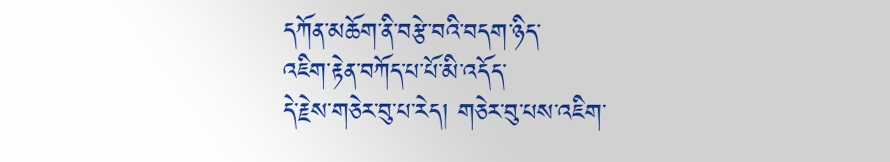དཀོན་མཆོག་ནི་བརྩེ་བའི་བདག་ཉིད་
འཇིག་རྟེན་བཀོད་པ་པོ་མི་འདོད་
དེ་རྗེས་གཅེར་བུ་པ་རེད། གཅེར་བུ་པས་འཇིག་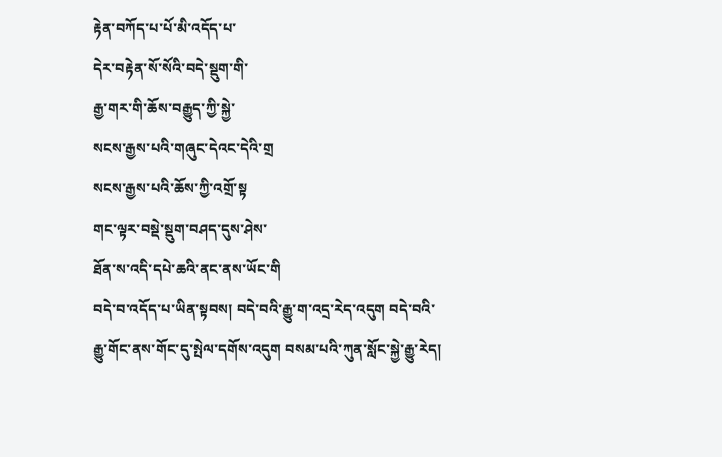རྟེན་བཀོད་པ་པོ་མི་འདོད་པ་
དེར་བརྟེན་སོ་སོའི་བདེ་སྡུག་གི་
རྒྱ་གར་གི་ཆོས་བརྒྱུད་ཀྱི་སྐྱེ་
སངས་རྒྱས་པའི་གཞུང་དེའང་དེའི་གྲ
སངས་རྒྱས་པའི་ཆོས་ཀྱི་འགྲོ་སྟ
གང་ལྟར་བསྡེ་སྡུག་བཤད་དུས་ཤེས་
ཐོན་ས་འདི་དཔེ་ཆའི་ནང་ནས་ཡོང་གི
བདེ་བ་འདོད་པ་ཡིན་སྟབས། བདེ་བའི་རྒྱུ་ག་འདྲ་རེད་འདུག བདེ་བའི་རྒྱུ་གོང་ནས་གོང་དུ་སྤེལ་དགོས་འདུག བསམ་པའི་ཀུན་སློང་སྐྱེ་རྒྱུ་རེད།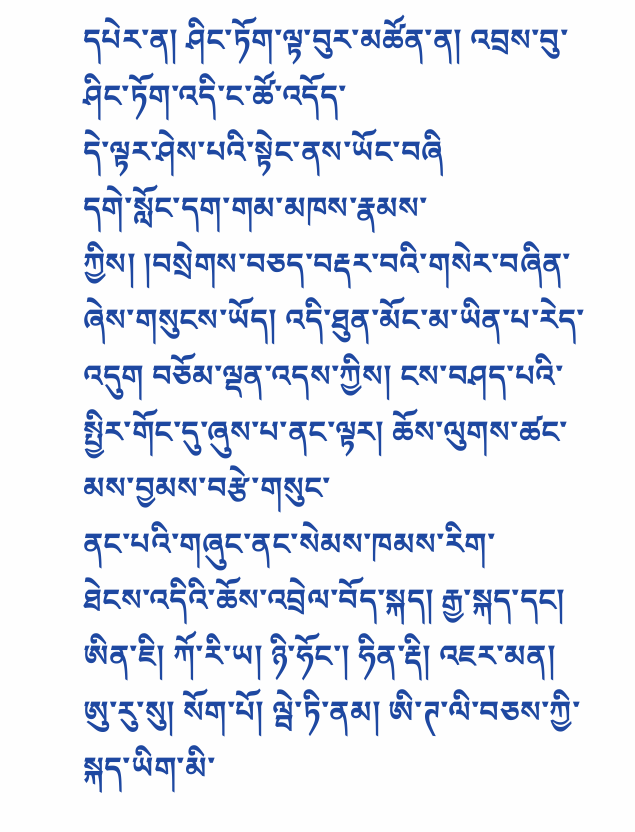དཔེར་ན། ཤིང་ཏོག་ལྟ་བུར་མཚོན་ན། འབྲས་བུ་ཤིང་ཏོག་འདི་ང་ཚོ་འདོད་
དེ་ལྟར་ཤེས་པའི་སྟེང་ནས་ཡོང་བཞི
དགེ་སློང་དག་གམ་མཁས་རྣམས་ཀྱིས། །བསྲེགས་བཅད་བརྡར་བའི་གསེར་བཞིན་
ཞེས་གསུངས་ཡོད། འདི་ཐུན་མོང་མ་ཡིན་པ་རེད་འདུག བཅོམ་ལྡན་འདས་ཀྱིས། ངས་བཤད་པའི་
སྤྱིར་གོང་དུ་ཞུས་པ་ནང་ལྟར། ཆོས་ལུགས་ཚང་མས་བྱམས་བརྩེ་གསུང་
ནང་པའི་གཞུང་ནང་སེམས་ཁམས་རིག་
ཐེངས་འདིའི་ཆོས་འབྲེལ་བོད་སྐད། རྒྱ་སྐད་དང། ཨིན་ཇི། ཀོ་རི་ཡ། ཉི་ཧོང་། ཧིན་རྡི། འཇར་མན། ཨུ་རུ་སུ། སོག་པོ། ལྦེ་ཏི་ནམ། ཨི་ཊ་ལི་བཅས་ཀྱི་སྐད་ཡིག་མི་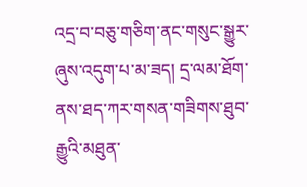འདྲ་བ་བཅུ་གཅིག་ནང་གསུང་སྒྱུར་ཞུས་འདུག་པ་མ་ཟད། དྲ་ལམ་ཐོག་ནས་ཐད་ཀར་གསན་གཟིགས་ཐུབ་རྒྱུའི་མཐུན་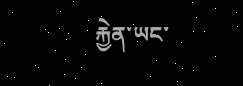རྐྱེན་ཡང་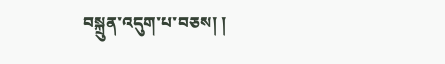བསྐྲུན་འདུག་པ་བཅས། །